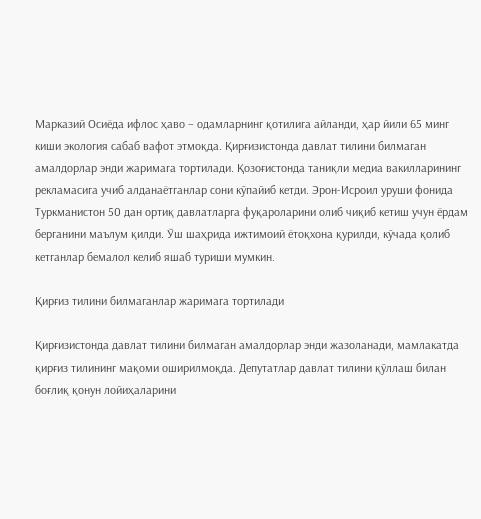Марказий Осиёда ифлос ҳаво – одамларнинг қотилига айланди, ҳар йили 65 минг киши экология сабаб вафот этмоқда. Қирғизистонда давлат тилини билмаган амалдорлар энди жаримага тортилади. Қозоғистонда таниқли медиа вакилларининг рекламасига учиб алданаётганлар сони кўпайиб кетди. Эрон-Исроил уруши фонида Туркманистон 50 дан ортиқ давлатларга фуқароларини олиб чиқиб кетиш учун ёрдам берганини маълум қилди. Ўш шаҳрида ижтимоий ётоқхона қурилди, кўчада қолиб кетганлар бемалол келиб яшаб туриши мумкин.

Қирғиз тилини билмаганлар жаримага тортилади

Қирғизистонда давлат тилини билмаган амалдорлар энди жазоланади, мамлакатда қирғиз тилининг мақоми оширилмоқда. Депутатлар давлат тилини қўллаш билан боғлиқ қонун лойиҳаларини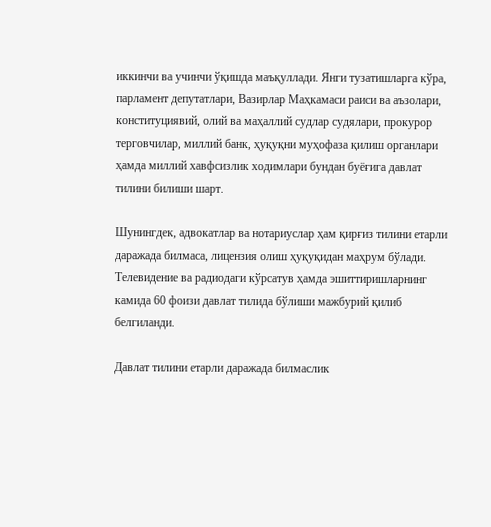иккинчи ва учинчи ўқишда маъқуллади. Янги тузатишларга кўра, парламент депутатлари, Вазирлар Маҳкамаси раиси ва аъзолари, конституциявий, олий ва маҳаллий судлар судялари, прокурор терговчилар, миллий банк, ҳуқуқни муҳофаза қилиш органлари ҳамда миллий хавфсизлик ходимлари бундан буёғига давлат тилини билиши шарт.

Шунингдек, адвокатлар ва нотариуслар ҳам қирғиз тилини етарли даражада билмаса, лицензия олиш ҳуқуқидан маҳрум бўлади. Телевидение ва радиодаги кўрсатув ҳамда эшиттиришларнинг камида 60 фоизи давлат тилида бўлиши мажбурий қилиб белгиланди.

Давлат тилини етарли даражада билмаслик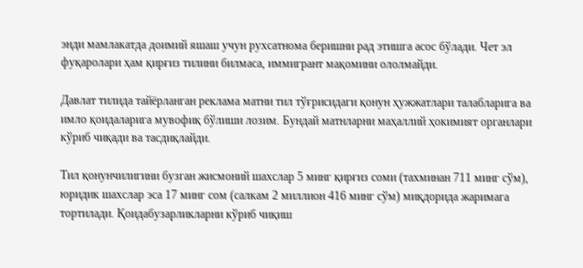энди мамлакатда доимий яшаш учун рухсатнома беришни рад этишга асос бўлади. Чет эл фуқаролари ҳам қирғиз тилини билмаса, иммигрант мақомини ололмайди.

Давлат тилида тайёрланган реклама матни тил тўғрисидаги қонун ҳужжатлари талабларига ва имло қоидаларига мувофиқ бўлиши лозим. Бундай матнларни маҳаллий ҳокимият органлари кўриб чиқади ва тасдиқлайди.

Тил қонунчилигини бузган жисмоний шахслар 5 минг қирғиз соми (тахминан 711 минг сўм), юридик шахслар эса 17 минг сом (салкам 2 миллион 416 минг сўм) миқдорида жаримага тортилади. Қоидабузарликларни кўриб чиқиш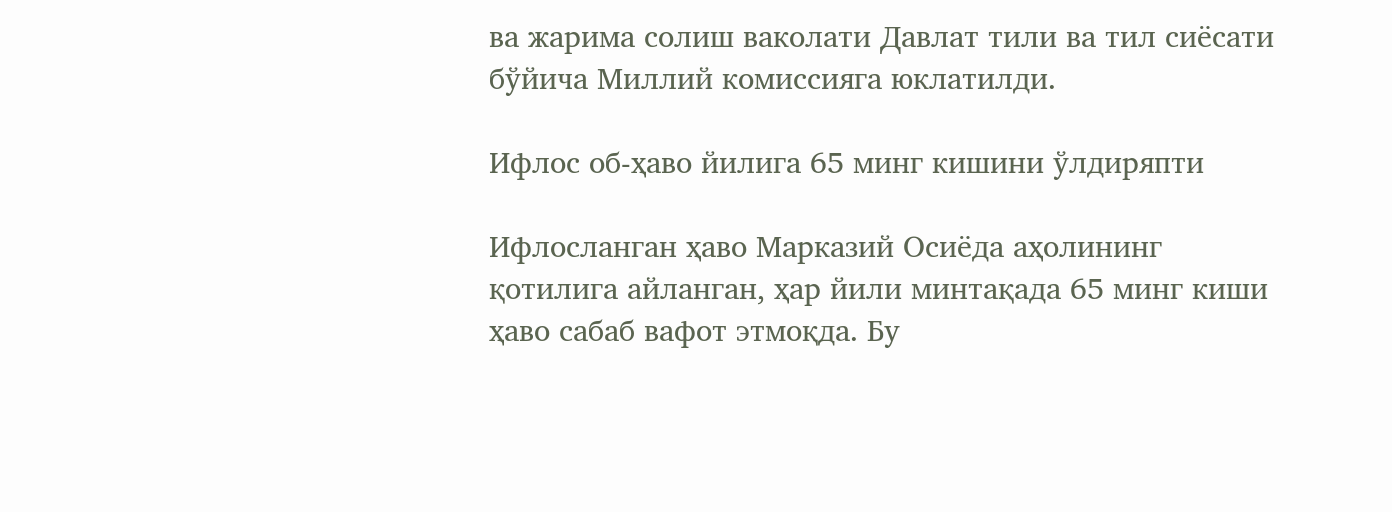ва жарима солиш ваколати Давлат тили ва тил сиёсати бўйича Миллий комиссияга юклатилди.

Ифлос об-ҳаво йилига 65 минг кишини ўлдиряпти

Ифлосланган ҳаво Марказий Осиёда аҳолининг қотилига айланган, ҳар йили минтақада 65 минг киши ҳаво сабаб вафот этмоқда. Бу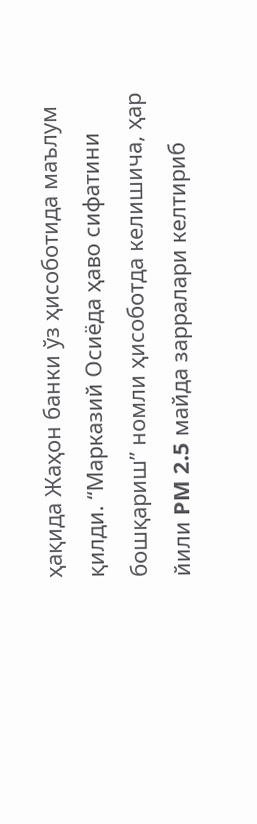ҳақида Жаҳон банки ўз ҳисоботида маълум қилди. “Марказий Осиёда ҳаво сифатини бошқариш” номли ҳисоботда келишича, ҳар йили PM 2.5 майда зарралари келтириб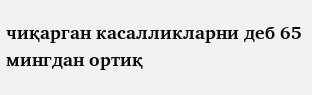чиқарган касалликларни деб 65 мингдан ортиқ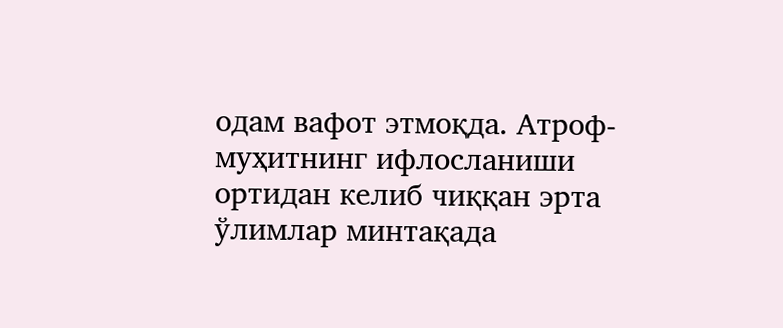одам вафот этмоқда. Атроф-муҳитнинг ифлосланиши ортидан келиб чиққан эрта ўлимлар минтақада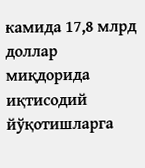камида 17,8 млрд доллар миқдорида иқтисодий йўқотишларга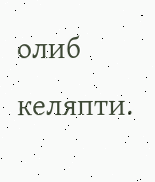олиб келяпти.